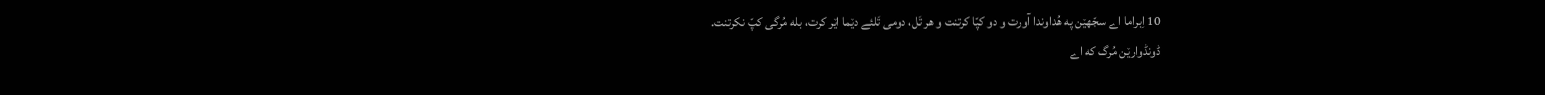10 اِبراما اے سجّهێن په هُداوندا آورت و دو کپّا کرتنت و هر تَل، دومی تَلئے دێما اێر کرت، بله مُرگی کپّ نکرتنت.
ڈونڈوارێن مُرگ که اے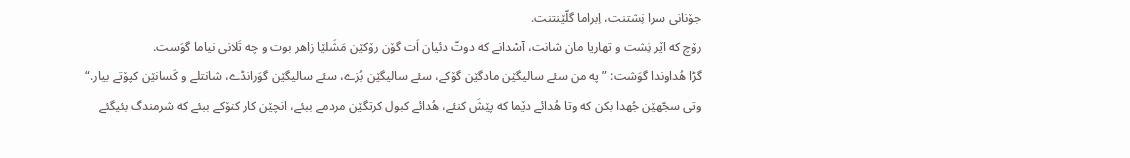جۆنانی سرا نِشتنت، اِبراما گلّێنتنت.
رۆچ که اێر نِشت و تهاریا مان شانت، آسْدانے که دوتّ دئیان اَت گۆن رۆکێن مَشَلێا زاهر بوت و چه تَلانی نیاما گوَست.
گڑا هُداوندا گوَشت: ”په من سئے سالیگێن مادگێن گۆکے، سئے سالیگێن بُزے، سئے سالیگێن گوَرانڈے، شانتلے و کَسانێن کپۆتے بیار.“
وتی سجّهێن جُهدا بکن که وتا هُدائے دێما که پێشَ کنئے، هُدائے کبول کرتگێن مردمے ببئے، انچێن کار کنۆکے ببئے که شرمندگ بئیگئے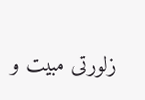زلورتی مبیت و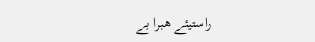راستیئے هبرا بے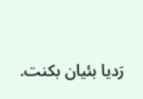رَدیا بئیان بکنت.